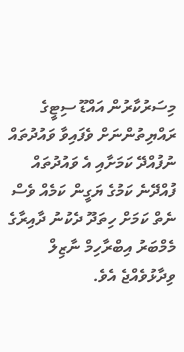މިސަރުކާރުން އައްޑޫ ސިޓީގެ ރައްޔިތުންނަށް ވެފައިވާ ވައުދުތައް ނުފުއްދޭ ކަމަށާއި އެ ވައުދުތައް ފުއްދޭނެ ކަމުގެ ޔަގީން ކަމެއް ވެސް ނެތް ކަމަށް ހިތަދޫ ދެކުނު ދާއިރާގެ މެމްބަރު އިބްރާހިމް ނާޒިލް ވިދާޅުވެއްޖެ އެވެ.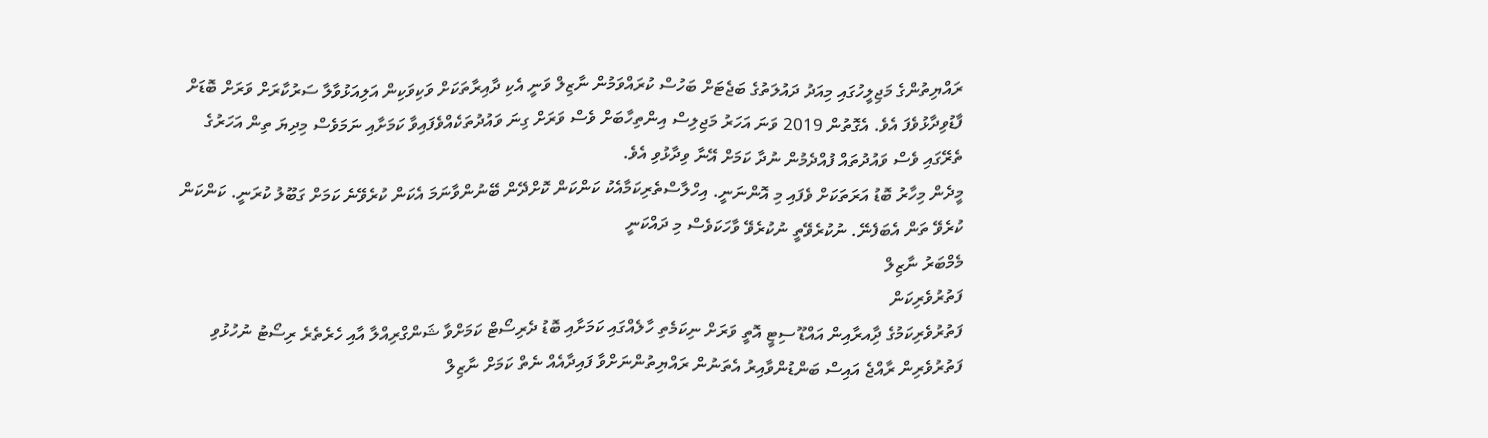ރައްޔިތުންގެ މަޖިލީހުގައި މިއަދު ދައުލަތުގެ ބަޖެޓަށް ބަހުސް ކުރައްވަމުން ނާޒިލް ވަނީ އެކި ދާއިރާތަކަށް ވަކިވަކިން އަލިއަޅުވާލާ ސަރުކާރަށް ވަރަށް ބޮޑަށް ފާޑުވިދާޅުވެފަ އެވެ. އެގޮތުން 2019 ވަނަ އަހަރު މަޖިލިސް އިންތިހާބަށް ވެސް ވަރަށް ގިނަ ވައުދުތަކެއްވެފައިވާ ކަމަށާއި ނަމަވެސް މިދިޔަ ތިން އަހަރުގެ ތެރޭގައި ވެސް ވައުދުތައް ފުއްދެމުން ނުދާ ކަމަށް އޭނާ ވިދާޅުވި އެވެ.
މީދެން މިހާރު ބޮޑު އަރަތަކަށް ވެފައި މި އޮންނަނީ. އިހްލާސްތެރިކަމާއެކު ކަންކަން ކޮށްދޭން ބޭނުންވާނަމަ އެކަން ކުރެވޭނެ ކަމަށް ގަބޫލު ކުރަނީ. ކަންކަން ކުރެވޭ ތަން އެބަފެނޭ. ނުކުރެވޭތީ ނުކުރެވޭ ވާހަކަވެސް މި ދައްކަނީ
މެމްބަރު ނާޒިލް
ފަތުރުވެރިކަން
ފަތުރުވެރިކަމުގެ ދާިއރާއިން އައްޑޫ ސިޓީ އޮތީ ވަރަށް ނިކަމެތި ހާލެއްގައި ކަމަށާއި ބޮޑު ދެރިސޯޓް ކަމަށްވާ ޝަންގްރިއްލާ އާއި ހެރެތެރެ ރިސޯޓު ނުހުޅުވި ފަތުރުވެރިން ރާއްޖެ އައިސް ބަންޑުންވާއިރު އެތަނުން ރައްޔިތުންނަށްވާ ފައިދާއެއް ނެތް ކަމަށް ނާޒިލް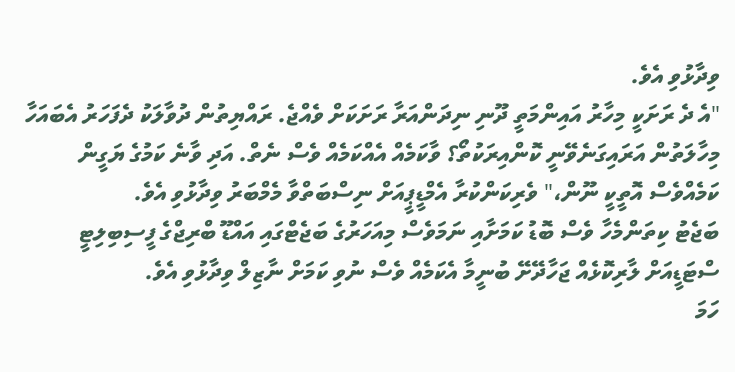ވިދާޅުވި އެވެ.
"އެ ދެ ރަށަކީ މިހާރު އައިންމަތީ ދޫނި ނިދަންއަރާ ރަށަކަށް ވެއްޖެ. ރައްޔިތުން ދުވާލަކު ދެފަހަރު އެބައަހާ މިހާލަތުން އަރައިގަނެވޭނީ ކޮންއިރަކުތޯ؟ ވާކަމެއް އެއްކަމެއް ވެސް ނެތް. އަދި ވާނެ ކަމުގެ ޔަގީން ކަމެއްވެސް އޮތީކީ ނޫން،" ވެރިކަންކުރާ އެމްޑީޕީއަށް ނިސްބަތްވާ މެމްބަރު ވިދާޅުވި އެވެ.
ބަޖެޓު ކިތަންމެހާ ވެސް ބޮޑު ކަމަށާއި ނަމަވެސް މިއަހަރުގެ ބަޖެޓްގައި އައްޑޫ ބްރިޖްގެ ފީސިބިލިޓީ ސްޓަޑީއަށް ލާރިކޮޅެއް ޖަހާދޭށޭ ބުނީމާ އެކަމެއް ވެސް ނުވި ކަމަށް ނާޒިލް ވިދާޅުވި އެވެ.
ހަމަ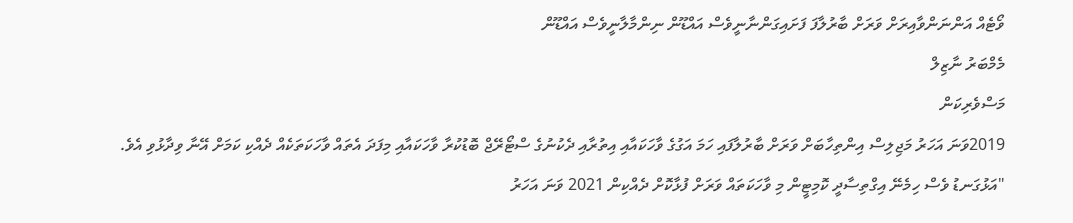ވޯޓެއް އަންނަންވާއިރަށް ވަރަށް ބާރުލާފަ ފަށައިގަންނާނީވެސް އައްޑޫން ނިންމާލާނީވެސް އައްޑޫން
މެމްބަރު ނާޒިލް
މަސްވެރިކަން
2019ވަނަ އަހަރު މަޖިލިސް އިންތިހާބަށް ވަރަށް ބާރުލާފައި ހަމަ އަގުގެ ވާހަކައާއި އިތުރާއި ދެކުނުގެ ސްޓޯރޭޖް ބޮޑުކުރާ ވާހަކައާއި މިފަދަ އެތައް ވާހަކަތަކެއް ދެއްކި ކަމަށް އޭނާ ވިދާޅުވި އެވެ.
"އަޅުގަނޑު ވެސް ހިމެނޭ އިގްތިސާދީ ކޮމިޓީން މި ވާހަކަތައް ވަރަށް ފުޅާކޮށް ދެއްކިން 2021 ވަނަ އަހަރު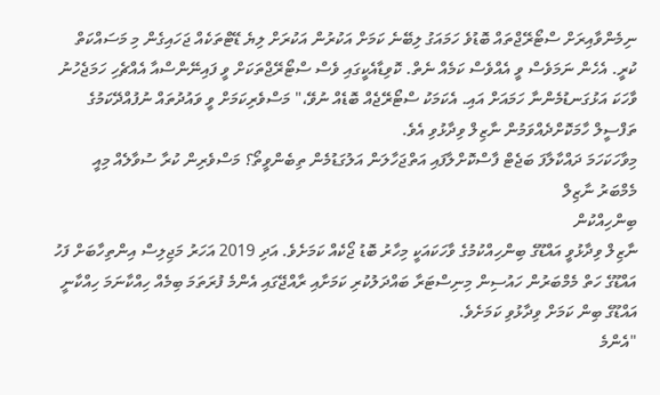ނިމެންވާއިރަށް ސްޓޯރޭޖްތައް ބޮޑުވެ ހަމައަގު ލިބޭނެ ކަމަށް އަކުރުން އަކުރަށް ލިޔެ ޑޭޓްތަކެއް ޖަހައިގެން މި މަސައްކަތް ކުރީ. އެހެން ނަމަވެސް ވީ އެއްވެސް ކަމެއް ނެތް. ކޮވިޑާއެކީގައި ވެސް ސްޓޯރޭޖްތަކަށް ވީ ފައިނޭންސްއާ އެއްޗެހި ހަމަޖެހުނު ވާހަކަ އަޅުގަނޑުމެންނާ ހަމައަށް އައި. އެކަމަކު ސްޓޯރޭޖެއް ބޮޑެއް ނުވޭ،" މަސްވެރިކަމަށް ވީ ވައުދުތައް ނުފުއްދޭކަމުގެ ތަފްސީލް ހާމަކޮށްދެއްވަމުން ނާޒިލް ވިދާޅުވި އެވެ.
މިވާހަކަހަމަ ދައްކާލާފަ ބަޖެޓް ފާސްކޮށްލާފައި އަތްޖަހާލަން އަލުގަޑުމެން ތިބެންވީތޯ؟ މަސްވެރިން ކުރާ ސުވާލެއް މިއީ
މެމްބަރު ނާޒިލް
ބިންހިއްކުން
ނާޒިލް ވިދާޅުވީ އައްޑޫގެ ބިންހިއްކުމުގެ ވާހަކައަކީ މިހާރު ބޮޑު ޖޯކެއް ކަމަށެވެ. އަދި 2019 އަހަރު މަޖިލިސް އިންތިހާބަށް ފަހު އައްޑޫގެ ހަތް މެމްބަރުން ހައުސިން މިނިސްޓަރާ ބައްދަލުކުރި ކަމަށާއި ރާއްޖޭގައި އެންމެ ފުރަތަމަ ބިމެއް ހިއްކާނަމަ ހިއްކާނީ އައްޑޫގެ ބިން ކަމަށް ވިދާޅުވި ކަމަށެވެ.
"އެންމެ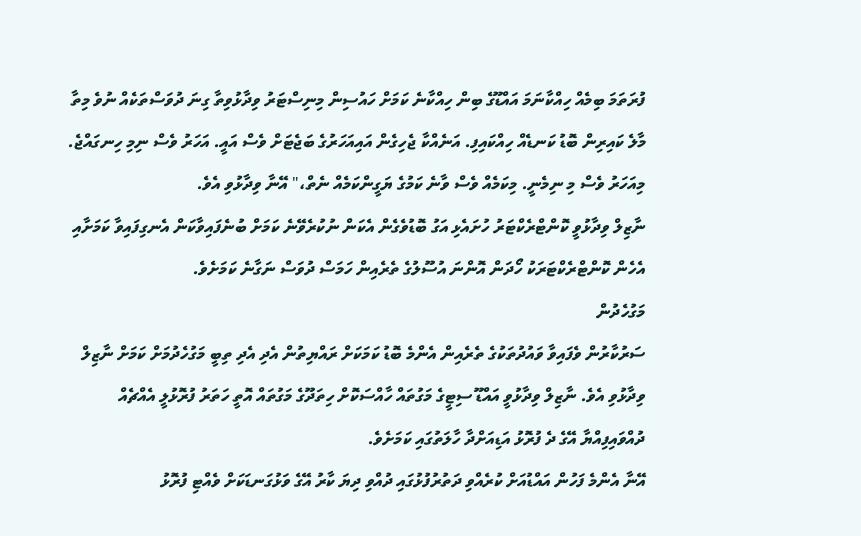ފުރަތަމަ ބިމެއް ހިއްކާނަމަ އައްޑޫގެ ބިން ހިއްކާނެ ކަމަށް ހައުސިން މިނިސްޓަރު ވިދާޅުވިތާ ގިނަ ދުވަސްތަކެއް ނުވެ މިތާ މާލެ ކައިރިން ބޮޑު ކަނޑެއް ހިއްކައިފި. އަނެއްކާ ޖެހިގެން އައިއަހަރުގެ ބަޖެޓަށް ވެސް އައީ. އަހަރު ވެސް ނިމި ހިނގައްޖެ. މިއަހަރު ވެސް މި ނިމެނީ. މިކަމެއް ވެސް ވާނެ ކަމުގެ ޔަގީންކަމެއް ނެތް،" އޭނާ ވިދާޅުވި އެވެ.
ނާޒިލް ވިދާޅުވީ ކޮންޓްރެކްޓަރު ހުށައެޅި އަގު ބޮޑުވެގެން އެކަން ނުކުރެވޭނެ ކަމަށް ބުނެފައިވާކަން އެނގިފައިވާ ކަމަށާއި އެހެން ކޮންޓްރެކްޓަރަކު ހޯދަން އޮންނަ އުސޫލުގެ ތެރެއިން ހަމަސް ދުވަސް ނަގާނެ ކަމަށެވެ.
މަގުހެދުން
ސަރުކާރުން ވެފައިވާ ވައުދުތަކުގެ ތެރެއިން އެންމެ ބޮޑު ކަމަކަށް ރައްޔިތުން އެދި އެދި ތިބީ މަގުހެދުމަށް ކަމަށް ނާޒިލް ވިދާޅުވި އެވެ. ނާޒިލް ވިދާޅުވީ އައްޑޫ ސިޓީގެ މަގުތައް ހާއްސަކޮށް ހިތަދޫގެ މަގުތައް އޮތީ ހަތަރު ފުރޮޅުލީ އެއްޗެއް ދުއްވައިފިއްޔާ އޭގެ ދެ ފުރޮޅު އަޑިއަށްދާ ހާލަތުގައި ކަމަށެވެ.
އޭނާ އެންމެ ފަހުން އައްޑުއަށް ކުރެއްވި ދަތުރުފުޅުގައި ދުއްވި ދިޔަ ކާރު އޭގެ ވަޅުގަނޑަކަށް ވެއްޓި ފުރޮޅު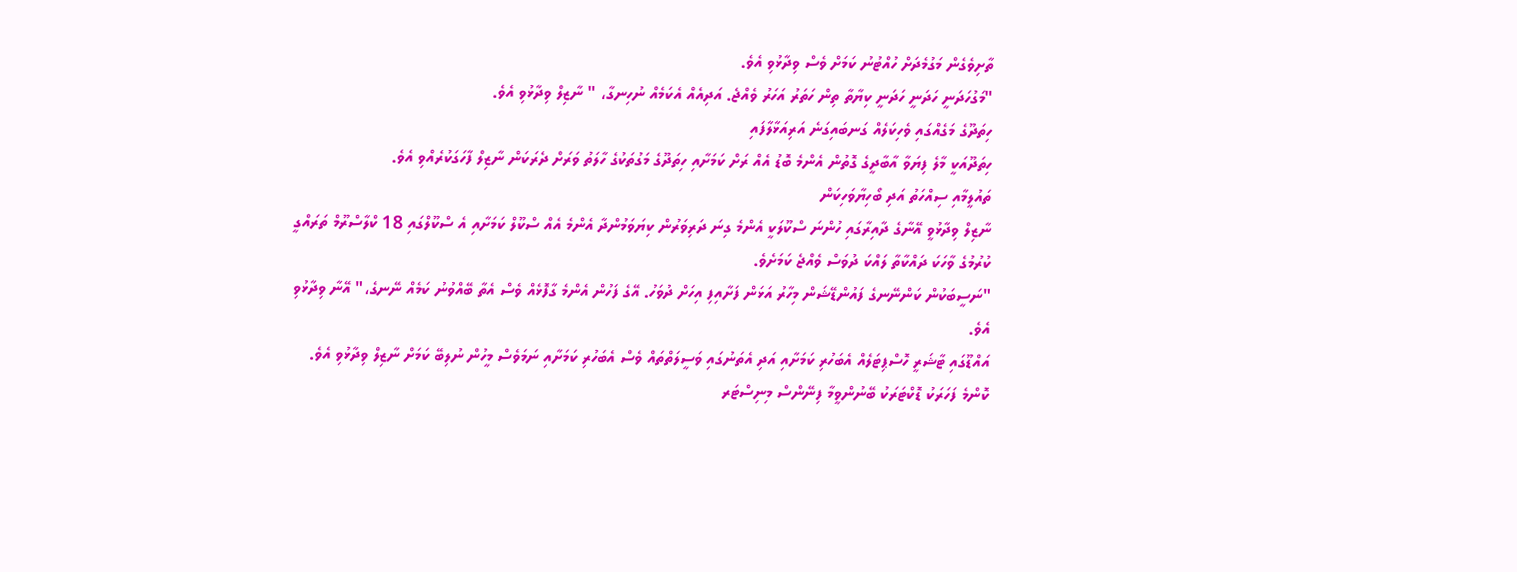ތާށިވެގެން މަގުމެދަށް ހުއްޓުނު ކަމަށް ވެސް ވިދާޅުވި އެވެ.
"މަގުހަދަނީ ހަދަނީ ހަދަނީ ކިޔާތާ ތިން ހަތަރު އަހަރު ވެއްޖެ. އަދިއެއް އެކަމެއް ނުހިނގާ، " ނާޒިލް ވިދާޅުވި އެވެ.
ހިތަދޫގެ މަގެއްގައި ވެހިކަލެއް ގަނބައިގަނެ އަރިއަޅާލާފައި
ހިތަދޫއަކީ މާލެ ފިޔަވާ އާބާދީގެ ގޮތުން އެންމެ ބޮޑު އެއް ރަށް ކަމަށާއި ހިތަދޫގެ މަގުތަކުގެ ހާލަތު ވަރަށް ދެރަކަން ނާޒިލް ފާހަގަކުރެއްވި އެވެ.
ތައުލީމާއި ސިއްހަތު އަދި ބޯހިޔާވަހިކަން
ނާޒިލް ވިދާޅުވީ އޭނާގެ ދާއިރާގައި ހުންނަ ސްކޫލަކީ އެންމެ ގިނަ ދަރިވަރުން ކިޔަވަމުންދާ އެންމެ އެއް ސްކޫލް ކަމަށާއި އެ ސްކޫލްގައި 18 ކްލާސްރޫމް ތަރައްގީ ކުރުމުގެ ވާހަކަ ދައްކާތާ ލައްކަ ދުވަސް ވެއްޖެ ކަމަށެވެ.
"ނަސީބަކުން ކަންނޭނގެ ފައުންޑޭޝަން މިހާރު އަޅަން ފަށާއިފި އިހަށް ދުވަހު. އޭގެ ފަހުން އެންމެ ގާފޮޅެއް ވެސް އެތާ ބޭއްވުނު ކަމެއް ނޭނގެ،" އޭނާ ވިދާޅުވި އެވެ.
އައްޑޫގައި ޓާޝަރީ ހޮސްޕިޓަލެއް އެބަހުރި ކަމަށާއި އަދި އެތަނުގައި ވަސީލަތްތައް ވެސް އެބަހުރި ކަމަށާއި ނަމަވެސް މީހުން ނުލިބޭ ކަމަށް ނާޒިލް ވިދާޅުވި އެވެ.
ކޮންމެ ފަހަރަކު ޑޮކްޓަރަކު ބޭނުންވީމާ ފިނޭންސް މިނިސްޓަރ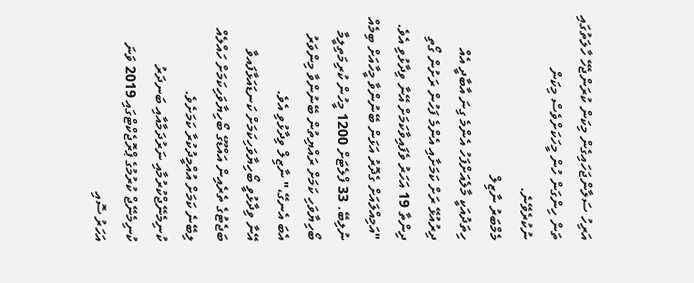އަރިހު ސަލާންޖަހައިގެން މިކަން ކުރަންޖެހޭ ހާލަތުގައި ތަން ހިންގަން ހުން މީހަކަށްވެސް މިކަން ނުކުރެވޭނެ.
މެމްބަރު ނާޒިލް
ހިތަދުއަކީ މާލެއަށްފަހު އެންމެ ގިނަ އާބާދީ އެއް ދިރުއުޅޭ ރަށް ކަމަށާއި އެންމެ ފަހުން ރަށުން ގޯތި ދިންތާ 19 އަހަރު ވެފައިވާކަމަށް އޭނާ ވިދާޅުވި އެވެ.
"އަމިއްލައަށް ގެދޮރު އަޅަން ބޭނުންވާ މީހާއަށް ބިމެއް ނުލިބޭ. 33 ފްލެޓަށް 1200 މީހުން ކުރިމަތިލީމާ ބޯހިޔާވަހި ކަމަށް ރައްޔިތުން ބޭނުންވާ މިންވަރު އެބަ އެނގޭ،" ނާޒިލް ވިދާޅުވި އެވެ.
އޭނާ ވިދާޅުވީ ބޯހިޔާވަހިކަމަށް ކަނޑައަޅާފައވާ ބަޖެޓުގެ ތެރެއިން އައްޑޫގެ ބޯހިޔާވަހިކަމަށް ހައްލެއް ލިބޭނެ ކަމަށް އުއްމީދުކުރާ ކަމަށެވެ.
ކުނިމެނޭޖްކުރުމާއި ނަރުދަމާއާއި ބަނދަރު
ކުނިމެނޭޖް ކުރުމުގެ ޕްރޮޖެކްޓްގައި 2019 ވަނަ އަހަރު ސޮއި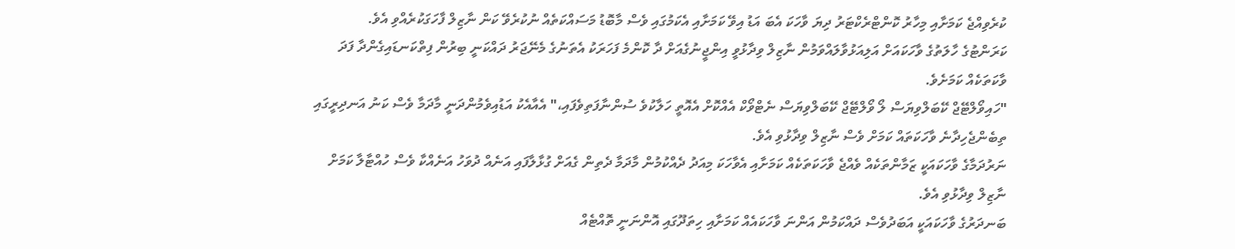ކުރެވިއްޖެ ކަމަށާއި މިހާރު ކޮންޓްރެކްޓަރު ދިޔަ ވާހަކަ އެބަ އަޑު އިވޭ ކަމަށާއި އެކަމުގައި ވެސް މާބޮޑު މަސައްކަތެއް ނުކުރެވޭ ކަން ނާޒިލް ފާހަގަކުރެއްވި އެވެ.
ކަރަންޓުގެ ހާލަތުގެ ވާހަކައަށް އަލިއަޅުވާލައްވަމުން ނާޒިލް ވިދާޅުވީ އިންޖީނުގެއަށް ދާ ކޮންމެ ފަހަރަކު އެތަނުގެ މެނޭޖަރު ދައްކަނީ ބިރުން ފިތްކަނޑައިގެންދާ ފަދަ ވާކަތަކެއް ކަމަށެވެ.
"ހައިވޯލްޓޭޖް ކޭބަލްވިޔަސް ލޯ ވޯލްޓޭޖް ކޭބަލްވިޔަސް ނެޓްވޯކް އެއްކޮށް އެއޮތީ ހަލާކުވެ ސުންނާފަތިވެފައި،" އެއާއެކު އަޑުއިވެމުންދަނީ މާދަމާ ވެސް ކަނު އަނދިރީގައި ތިބެންޖެހިދާނެ ވާހަކަތައް ކަމަށް ވެސް ނާޒިލް ވިދާޅުވި އެވެ.
ނަރުދަމާގެ ވާހަކައަކީ ޒަމާންތަކެއް ވެއްޖެ ވާހަކަތަކެއް ކަމަށާއި އެވާހަކަ މިއަދު ދެއްކުމުން މާދަމާ ދެތިން ގެއަށް ގުޅާލާފައި އަނެއް ދުވަހު އަނެއްކާ ވެސް ހުއްޓާލާ ކަމަށް ނާޒިލް ވިދާޅުވި އެވެ.
ބަނދަރުގެ ވާހަކައަކީ އަބަދުވެސް ދައްކަމުން އަންނަ ވާހަކައެއް ކަމަށާއި ހިތަދޫގައި އޮންނަނީ ތޮއްޓެއް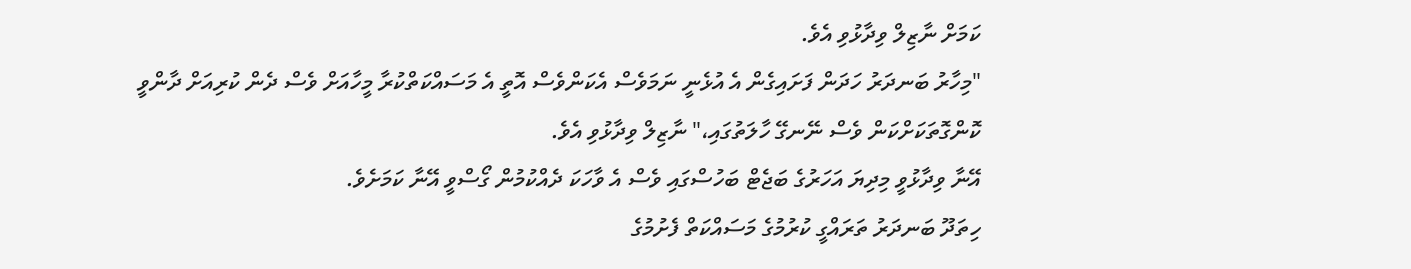ކަމަށް ނާޒިލް ވިދާޅުވި އެވެ.
"މިހާރު ބަނދަރު ހަދަން ފަށައިގެން އެ އުޅެނީ ނަމަވެސް އެކަންވެސް އޮތީ އެ މަސައްކަތްކުރާ މީހާއަށް ވެސް ދެން ކުރިއަށް ދާންވީ ކޮންގޮތަކަށްކަން ވެސް ނޭނގޭ ހާލަތުގައި،" ނާޒިލް ވިދާޅުވި އެވެ.
އޭނާ ވިދާޅުވީ މިދިޔަ އަހަރުގެ ބަޖެޓް ބަހުސްގައި ވެސް އެ ވާހަކަ ދެއްކުމުން ގޯސްވީ އޭނާ ކަމަށެވެ.
ހިތަދޫ ބަނދަރު ތަރައްގީ ކުރުމުގެ މަސައްކަތް ފެށުމުގެ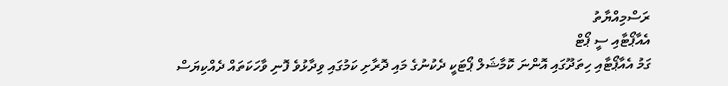ރަސްމިއްޔާތު
އެއާޕޯޓާއި ސީ ޕޯޓް
ގަމު އެއާޕޯޓާއި ހިތަދޫގައި އޮންނަ ކޮމާޝަލް ޕޯޓަކީ ދެކުނުގެ މައި ދޮރާށި ކަމުގައި ވިދާޅުވެ ފޮނި ވާހަކަތައް ދެއްކިޔަސް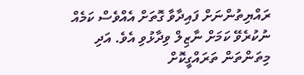ރައްޔިތުންނަށް ފައިދާވާ ގޮތަށް އެއްވެސް ކަމެއް ނުކުރެވޭ ކަމަށް ނާޒިލް ވިދާޅުވި އެވެ. އަދި މިތަންތަން ތަރައްގީކޮށް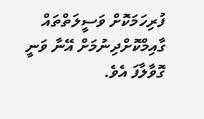ފުރިހަމަކޮށް ވަސީލަތްތައް ގާއިމްކޮށްދިނުމަށް އޭނާ ވަނީ ގޮވާލާފަ އެވެ.